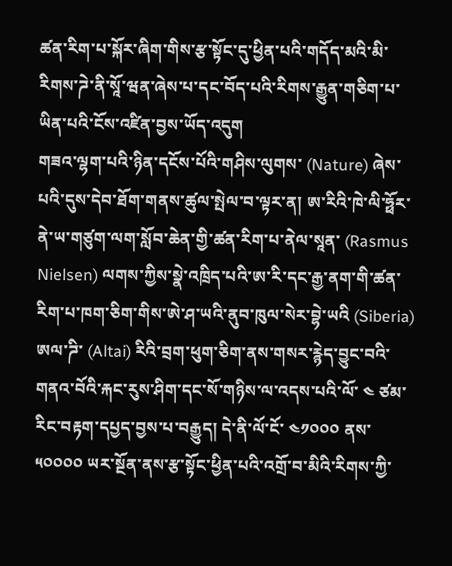ཚན་རིག་པ་སྐོར་ཞིག་གིས་རྩ་སྟོང་དུ་ཕྱིན་པའི་གདོད་མའི་མི་རིགས་ཌེ་ནི་སཱོ་ཝན་ཞེས་པ་དང་བོད་པའི་རིགས་རྒྱུན་གཅིག་པ་ཡིན་པའི་ངོས་འཛིན་བྱས་ཡོད་འདུག
གཟའ་ལྷག་པའི་ཉིན་དངོས་པོའི་གཤིས་ལུགས་ (Nature) ཞེས་པའི་དུས་དེབ་ཐོག་གནས་ཚུལ་སྤེལ་བ་ལྟར་ན། ཨ་རིའི་ཁེ་ལི་ཧྥོར་ནེ་ཡ་གཙུག་ལག་སློབ་ཆེན་གྱི་ཚན་རིག་པ་ནེལ་སཱན་ (Rasmus Nielsen) ལགས་ཀྱིས་སྣེ་འཁྲིད་པའི་ཨ་རི་དང་རྒྱ་ནག་གི་ཚན་རིག་པ་ཁག་ཅིག་གིས་ཨེ་ཤ་ཡའི་ནུབ་ཁུལ་སེར་བྷེ་ཡའི (Siberia) ཨལ་ཌི་ (Altai) རིའི་བྲག་ཕུག་ཅིག་ནས་གསར་རྙེད་བྱུང་བའི་གནའ་བོའི་རྐང་རུས་ཤིག་དང་སོ་གཉིས་ལ་འདས་པའི་ལོ་ ༤ ཙམ་རིང་བརྟག་དཔྱད་བྱས་པ་བརྒྱུད། དེ་ནི་ལོ་ངོ་ ༤༡༠༠༠ ནས་ ༥༠༠༠༠ ཡར་སྔོན་ནས་རྩ་སྟོང་ཕྱིན་པའི་འགྲོ་བ་མིའི་རིགས་ཀྱི་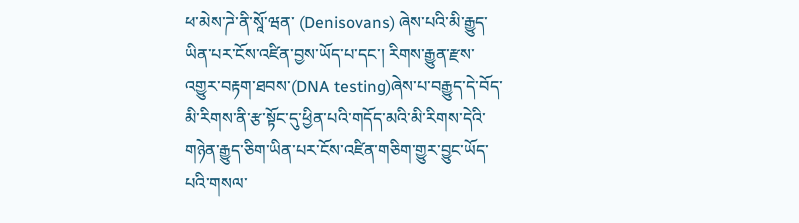ཕ་མེས་ཌེ་ནི་སཱོ་ཝན་ (Denisovans) ཞེས་པའི་མི་རྒྱུད་ཡིན་པར་ངོས་འཛིན་བྱས་ཡོད་པ་དང་། རིགས་རྒྱུན་རྫས་འགྱུར་བརྟག་ཐབས་(DNA testing)ཞེས་པ་བརྒྱུད་དེ་བོད་མི་རིགས་ནི་རྩ་སྟོང་དུ་ཕྱིན་པའི་གདོད་མའི་མི་རིགས་དེའི་གཉེན་རྒྱུད་ཅིག་ཡིན་པར་ངོས་འཛིན་གཅིག་གྱུར་བྱུང་ཡོད་པའི་གསལ་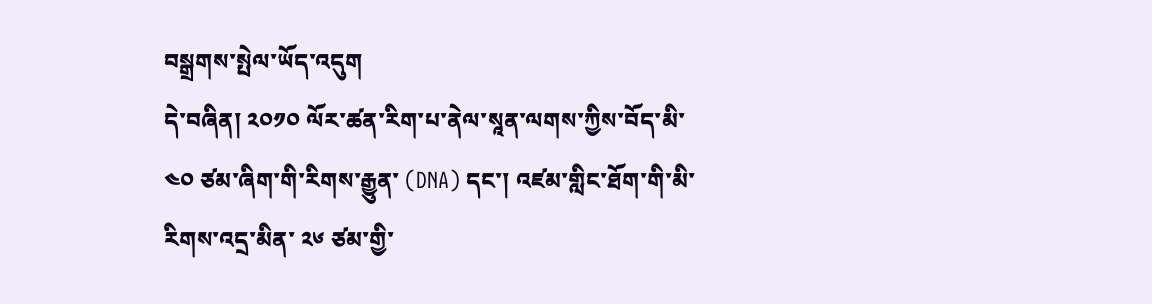བསྒྲགས་སྤེལ་ཡོད་འདུག
དེ་བཞིན། ༢༠༡༠ ལོར་ཚན་རིག་པ་ནེལ་སཱན་ལགས་ཀྱིས་བོད་མི་ ༤༠ ཙམ་ཞིག་གི་རིགས་རྒྱུན་ (DNA) དང་། འཛམ་གླིང་ཐོག་གི་མི་རིགས་འདྲ་མིན་ ༢༦ ཙམ་གྱི་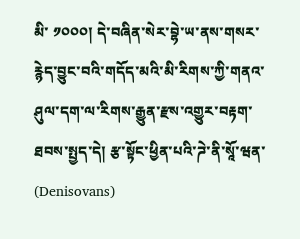མི་ ༡༠༠༠། དེ་བཞིན་སེར་བྷེ་ཡ་ནས་གསར་རྙེད་བྱུང་བའི་གདོད་མའི་མི་རིགས་ཀྱི་གནའ་ཤུལ་དག་ལ་རིགས་རྒྱུན་རྫས་འགྱུར་བརྟག་ཐབས་སྤྱད་དེ། རྩ་སྟོང་ཕྱིན་པའི་ཌེ་ནི་སཱོ་ཝན་ (Denisovans)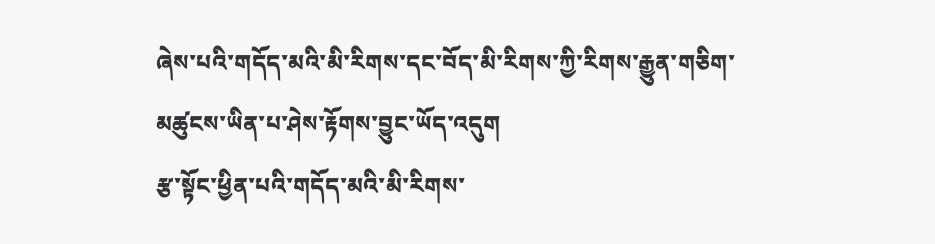ཞེས་པའི་གདོད་མའི་མི་རིགས་དང་བོད་མི་རིགས་ཀྱི་རིགས་རྒྱུན་གཅིག་མཚུངས་ཡིན་པ་ཤེས་རྟོགས་བྱུང་ཡོད་འདུག
རྩ་སྟོང་ཕྱིན་པའི་གདོད་མའི་མི་རིགས་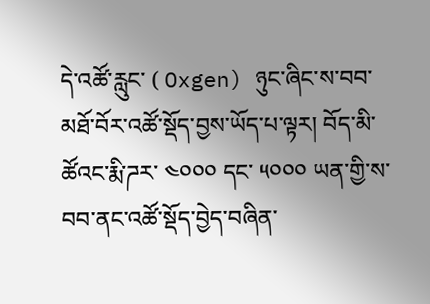དེ་འཚོ་རླུང་ ( Oxgen) ཉུང་ཞིང་ས་བབ་མཐོ་བོར་འཚོ་སྡོད་བྱས་ཡོད་པ་ལྟར། བོད་མི་ཚོའང་རྨི་ཌར་ ༤༠༠༠ དང་ ༥༠༠༠ ཡན་གྱི་ས་བབ་ནང་འཚོ་སྡོད་བྱེད་བཞིན་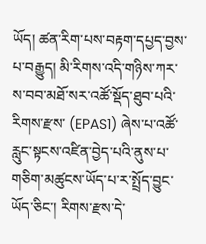ཡོད། ཚན་རིག་པས་བརྟག་དཔྱད་བྱས་པ་བརྒྱུད། མི་རིགས་འདི་གཉིས་ཀར་ས་བབ་མཐོ་སར་འཚོ་སྡོད་ཐུབ་པའི་རིགས་རྫས་ (EPAS1) ཞེས་པ་འཚོ་རླུང་སྟངས་འཛིན་བྱེད་པའི་ནུས་པ་གཅིག་མཚུངས་ཡོད་པ་ར་སྤྲོད་བྱུང་ཡོད་ཅིང་། རིགས་རྫས་དེ་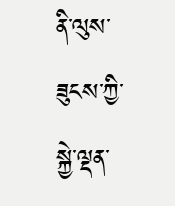ནི་ལུས་ཟུངས་ཀྱི་སྐྱེ་ལྡན་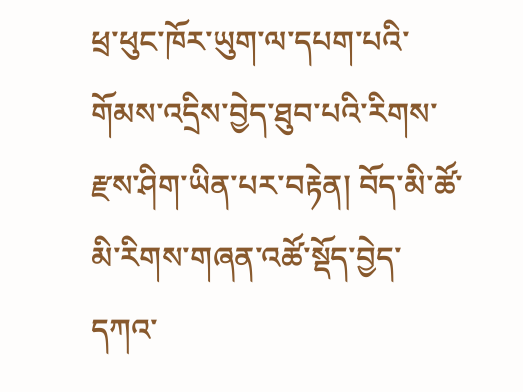ཕྲ་ཕུང་ཁོར་ཡུག་ལ་དཔག་པའི་གོམས་འདྲིས་བྱེད་ཐུབ་པའི་རིགས་རྫས་ཤིག་ཡིན་པར་བརྟེན། བོད་མི་ཚོ་མི་རིགས་གཞན་འཚོ་སྡོད་བྱེད་དཀའ་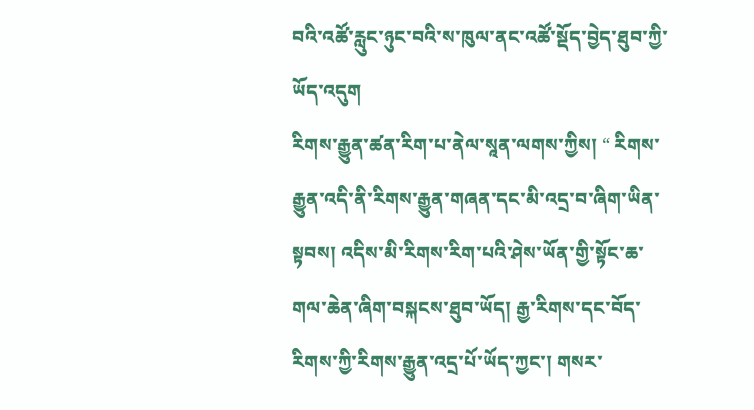བའི་འཚོ་རླུང་ཉུང་བའི་ས་ཁུལ་ནང་འཚོ་སྡོད་བྱེད་ཐུབ་ཀྱི་ཡོད་འདུག
རིགས་རྒྱུན་ཚན་རིག་པ་ནེལ་སཱན་ལགས་ཀྱིས། “ རིགས་རྒྱུན་འདི་ནི་རིགས་རྒྱུན་གཞན་དང་མི་འདྲ་བ་ཞིག་ཡིན་སྟབས། འདིས་མི་རིགས་རིག་པའི་ཤེས་ཡོན་གྱི་སྟོང་ཆ་གལ་ཆེན་ཞིག་བསྐངས་ཐུབ་ཡོད། རྒྱ་རིགས་དང་བོད་རིགས་ཀྱི་རིགས་རྒྱུན་འདྲ་པོ་ཡོད་ཀྱང་། གསར་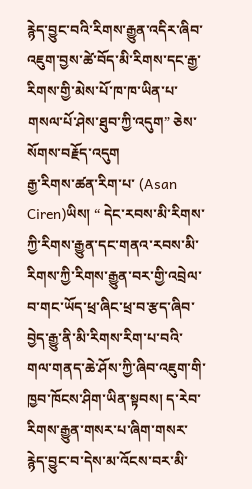རྙེད་བྱུང་བའི་རིགས་རྒྱུན་འདིར་ཞིབ་འཇུག་བྱས་ཚེ་བོད་མི་རིགས་དང་རྒྱ་རིགས་གྱི་མེས་པོ་ཁ་ཁ་ཡིན་པ་གསལ་པོ་ཤེས་ཐུབ་ཀྱི་འདུག” ཅེས་སོགས་བརྗོད་འདུག
རྒྱ་རིགས་ཚན་རིག་པ་ (Asan Ciren)ཡིས། “ དེང་རབས་མི་རིགས་ཀྱི་རིགས་རྒྱུན་དང་གནའ་རབས་མི་རིགས་ཀྱི་རིགས་རྒྱུན་བར་གྱི་འབྲེལ་བ་གང་ཡོད་ཕྲ་ཞིང་ཕྲ་བ་རྩད་ཞིབ་བྱེད་རྒྱུ་ནི་མི་རིགས་རིག་པ་བའི་གལ་གནད་ཆེ་ཤོས་ཀྱི་ཞིབ་འཇུག་གི་ཁྱབ་ཁོངས་ཤིག་ཡིན་སྟབས། ད་རེབ་རིགས་རྒྱུན་གསར་པ་ཞིག་གསར་རྙེད་བྱུང་བ་དེས་མ་འོངས་བར་མི་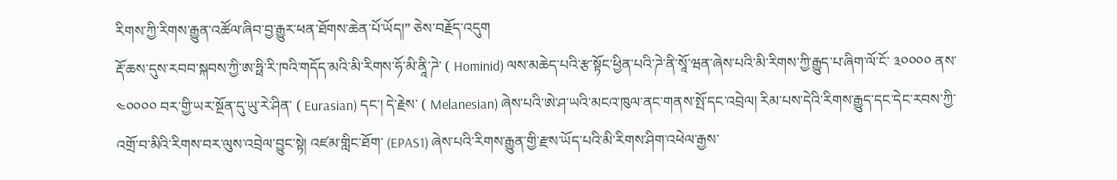རིགས་ཀྱི་རིགས་རྒྱུན་འཚོལ་ཞིབ་བྱ་རྒྱུར་ཕན་ཐོགས་ཆེན་པོ་ཡོད།” ཅེས་བརྗོད་འདུག
རྡོ་ཆས་དུས་རབབ་སྐབས་ཀྱི་ཨ་ཧྥི་རི་ཁའི་གདོད་མའི་མི་རིགས་ཧོ་མི་ནཱི་ཌེ་ ( Hominid) ལས་མཆེད་པའི་རྩ་སྟོང་ཕྱིན་པའི་ཌེ་ནི་སཱོ་ཝན་ཞེས་པའི་མི་རིགས་ཀྱི་རྒྱུད་པ་ཞིག་ལོ་ངོ་ ༣༠༠༠༠ ནས་ ༤༠༠༠༠ བར་གྱི་ཡར་སྔོན་དུ་ཡུ་རེ་ཤིན་ ( Eurasian) དང་། དེ་རྗེས་ ( Melanesian) ཞེས་པའི་ཨེ་ཤ་ཡའི་མངའ་ཁུལ་ནང་གནས་སྤོ་དང་འབྲེལ། རིམ་པས་དེའི་རིགས་རྒྱུད་དང་དེང་རབས་ཀྱི་འགྲོ་བ་མིའི་རིགས་བར་ལུས་འབྲེལ་བྱུང་སྟེ། འཛམ་གླིང་ཐོག་ (EPAS1) ཞེས་པའི་རིགས་རྒྱུན་གྱི་རྫས་ཡོད་པའི་མི་རིགས་ཤིག་འཕེལ་རྒྱས་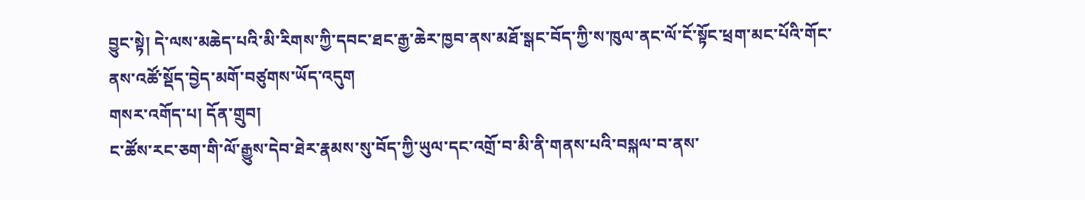བྱུང་སྟེ། དེ་ལས་མཆེད་པའི་མི་རིགས་ཀྱི་དབང་ཐང་རྒྱ་ཆེར་ཁྱབ་ནས་མཐོ་སྒང་བོད་ཀྱི་ས་ཁུལ་ནང་ལོ་ངོ་སྟོང་ཕྲག་མང་པོའི་གོང་ནས་འཚོ་སྡོད་བྱེད་མགོ་བཙུགས་ཡོད་འདུག
གསར་འགོད་པ། དོན་གྲུབ།
ང་ཚོས་རང་ཅག་གི་ལོ་རྒྱུས་དེབ་ཐེར་རྣམས་སུ་བོད་ཀྱི་ཡུལ་དང་འགྲོ་བ་མི་ནི་གནས་པའི་བསྐལ་བ་ནས་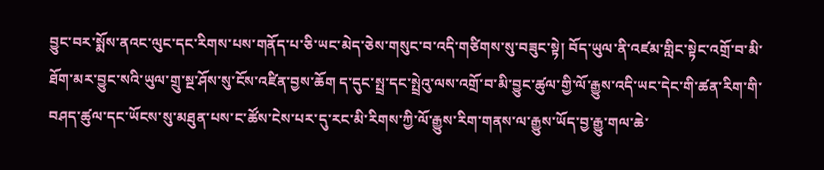བྱུང་བར་སྨོས་ནའང་ལུང་དང་རིགས་པས་གནོད་པ་ཅི་ཡང་མེད་ཅེས་གསུང་བ་འདི་གཙིགས་སུ་བཟུང་སྟེ། བོད་ཡུལ་ནི་འཛམ་གླིང་སྟེང་འགྲོ་བ་མི་ཐོག་མར་བྱུང་སའི་ཡུལ་གྲུ་སྔ་ཤོས་སུ་ངོས་འཛིན་བྱས་ཆོག ད་དུང་སྤྲ་དང་སྤྲེའུ་ལས་འགྲོ་བ་མི་བྱུང་ཚུལ་གྱི་ལོ་རྒྱུས་འདི་ཡང་དེང་གི་ཚན་རིག་གི་བཤད་ཚུལ་དང་ཡོངས་སུ་མཐུན་པས་ང་ཚོས་ངེས་པར་དུ་རང་མི་རིགས་ཀྱི་ལོ་རྒྱུས་རིག་གནས་ལ་རྒྱུས་ཡོད་བྱ་རྒྱུ་གལ་ཆེ་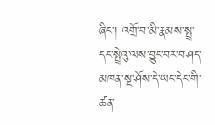ཞིང་། འགྲོ་བ་མི་རྣམས་སྤྲ་དང་སྤྲེའུ་ལས་བྱུང་བར་བཤད་མཁན་སྔ་ཤོས་དེ་ཡང་དེང་གི་ཚན་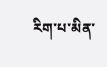རིག་པ་མིན་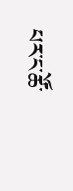པར་ང་ཚོ་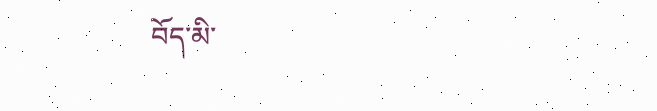བོད་མི་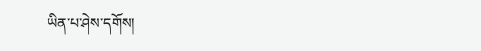ཡིན་པ་ཤེས་དགོས།